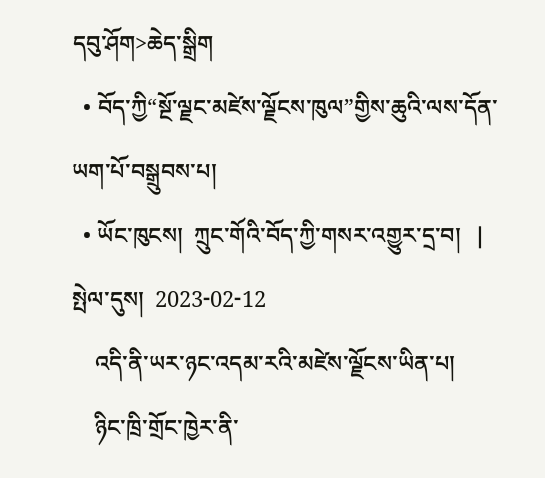དབུ་ཤོག>ཆེད་སྒྲིག
  • བོད་ཀྱི“སྔོ་ལྗང་མཛེས་ལྗོངས་ཁུལ”གྱིས་ཆུའི་ལས་དོན་ཡག་པོ་བསྒྲུབས་པ།
  • ཡོང་ཁུངས།  ཀྲུང་གོའི་བོད་ཀྱི་གསར་འགྱུར་དྲ་བ།   |     སྤེལ་དུས།  2023-02-12
    འདི་ནི་ཡར་ཉང་འདམ་རའི་མཛེས་ལྗོངས་ཡིན་པ།
    ཉིང་ཁྲི་གྲོང་ཁྱེར་ནི་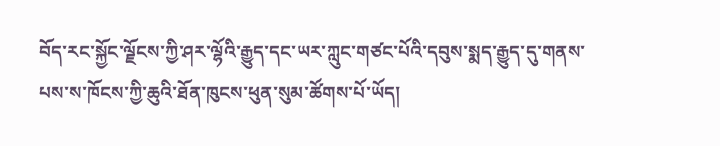བོད་རང་སྐྱོང་ལྗོངས་ཀྱི་ཤར་ལྷོའི་རྒྱུད་དང་ཡར་ཀླུང་གཙང་པོའི་དབུས་སྨད་རྒྱུད་དུ་གནས་པས་ས་ཁོངས་ཀྱི་ཆུའི་ཐོན་ཁུངས་ཕུན་སུམ་ཚོགས་པོ་ཡོད།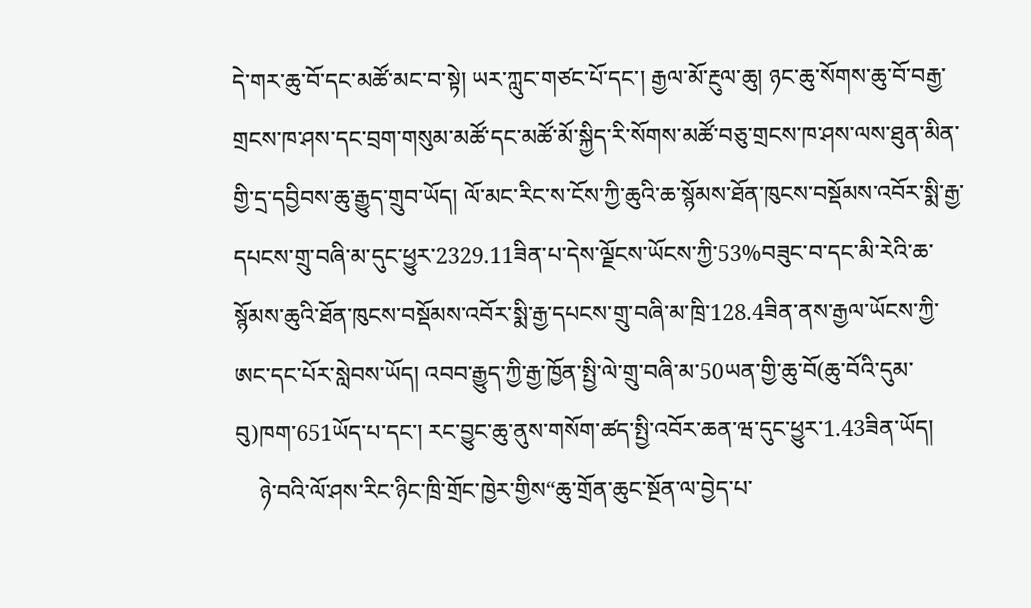དེ་གར་ཆུ་བོ་དང་མཚོ་མང་བ་སྟེ། ཡར་ཀླུང་གཙང་པོ་དང་། རྒྱལ་མོ་རྔུལ་ཆུ། ཉང་ཆུ་སོགས་ཆུ་བོ་བརྒྱ་གྲངས་ཁ་ཤས་དང་བྲག་གསུམ་མཚོ་དང་མཚོ་མོ་སྐྱིད་རི་སོགས་མཚོ་བཅུ་གྲངས་ཁ་ཤས་ལས་ཐུན་མིན་གྱི་དྲ་དབྱིབས་ཆུ་རྒྱུད་གྲུབ་ཡོད། ལོ་མང་རིང་ས་ངོས་ཀྱི་ཆུའི་ཆ་སྙོམས་ཐོན་ཁུངས་བསྡོམས་འབོར་སྨི་རྒྱ་དཔངས་གྲུ་བཞི་མ་དུང་ཕྱུར་2329.11ཟིན་པ་དེས་ལྗོངས་ཡོངས་ཀྱི་53%བཟུང་བ་དང་མི་རེའི་ཆ་སྙོམས་ཆུའི་ཐོན་ཁུངས་བསྡོམས་འབོར་སྨི་རྒྱ་དཔངས་གྲུ་བཞི་མ་ཁྲི་128.4ཟིན་ནས་རྒྱལ་ཡོངས་ཀྱི་ཨང་དང་པོར་སླེབས་ཡོད། འབབ་རྒྱུད་ཀྱི་རྒྱ་ཁྱོན་སྤྱི་ལེ་གྲུ་བཞི་མ་50ཡན་གྱི་ཆུ་བོ(ཆུ་བོའི་དུམ་བུ)ཁག་651ཡོད་པ་དང་། རང་བྱུང་ཆུ་ནུས་གསོག་ཚད་སྤྱི་འབོར་ཆན་ཝ་དུང་ཕྱུར་1.43ཟིན་ཡོད།
    ཉེ་བའི་ལོ་ཤས་རིང་ཉིང་ཁྲི་གྲོང་ཁྱེར་གྱིས“ཆུ་གྲོན་ཆུང་སྔོན་ལ་བྱེད་པ་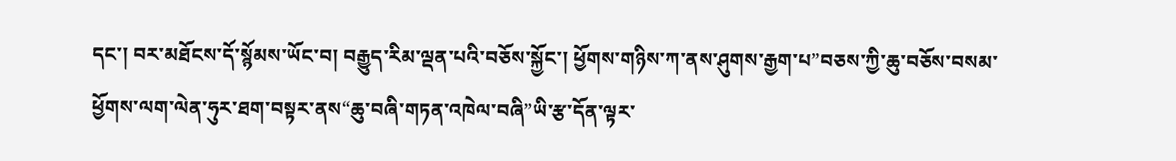དང་། བར་མཐོངས་དོ་སྙོམས་ཡོང་བ། བརྒྱུད་རིམ་ལྡན་པའི་བཅོས་སྐྱོང་། ཕྱོགས་གཉིས་ཀ་ནས་ཤུགས་རྒྱག་པ”བཅས་ཀྱི་ཆུ་བཅོས་བསམ་ཕྱོགས་ལག་ལེན་ཧུར་ཐག་བསྟར་ནས“ཆུ་བཞི་གཏན་འཁེལ་བཞི”ཡི་རྩ་དོན་ལྟར་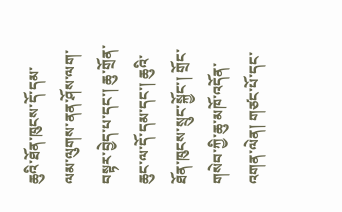ཆུའི་ཐོན་ཁུངས་དོ་དམ་ལམ་ལུགས་ནན་ཤོས་ལག་བསྟར་བྱེད་པ་དང་། ཆུ་གྲོན་ཆུང་ལ་དོ་དམ་དང་། ཆུའི་ཐོན་ཁུངས་སྲུང་སྐྱོང་། གྲོང་གསེབ་ཀྱི་ཆུ་མཁོ་འདོན་འགན་ལེན། གཙང་པོ་དང་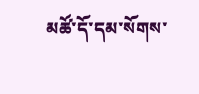མཚོ་དོ་དམ་སོགས་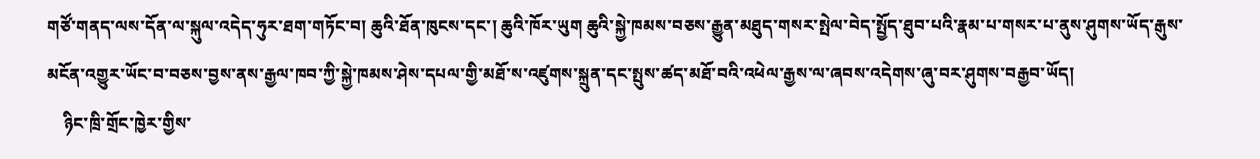གཙོ་གནད་ལས་དོན་ལ་སྐུལ་འདེད་ཧུར་ཐག་གཏོང་བ། ཆུའི་ཐོན་ཁུངས་དང་། ཆུའི་ཁོར་ཡུག ཆུའི་སྐྱེ་ཁམས་བཅས་རྒྱུན་མཐུད་གསར་སྤེལ་བེད་སྤྱོད་ཐུབ་པའི་རྣམ་པ་གསར་པ་ནུས་ཤུགས་ཡོད་རྒུས་མངོན་འགྱུར་ཡོང་བ་བཅས་བྱས་ནས་རྒྱལ་ཁབ་ཀྱི་སྐྱེ་ཁམས་ཤེས་དཔལ་གྱི་མཐོ་ས་འཛུགས་སྐྲུན་དང་སྤུས་ཚད་མཐོ་བའི་འཕེལ་རྒྱས་ལ་ཞབས་འདེགས་ཞུ་བར་ཤུགས་བརྒྱབ་ཡོད།
    ཉིང་ཁྲི་གྲོང་ཁྱེར་གྱིས་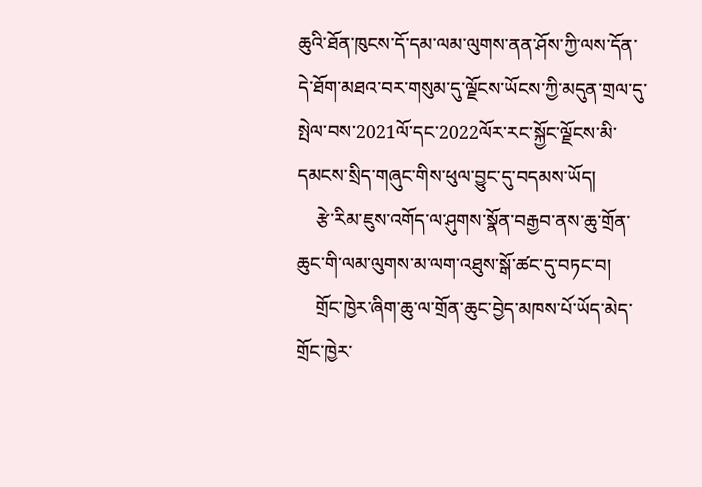ཆུའི་ཐོན་ཁུངས་དོ་དམ་ལམ་ལུགས་ནན་ཤོས་ཀྱི་ལས་དོན་དེ་ཐོག་མཐའ་བར་གསུམ་དུ་ལྗོངས་ཡོངས་ཀྱི་མདུན་གྲལ་དུ་སྤེལ་བས་2021ལོ་དང་2022ལོར་རང་སྐྱོང་ལྗོངས་མི་དམངས་སྲིད་གཞུང་གིས་ཕུལ་བྱུང་དུ་བདམས་ཡོད།
    རྩེ་རིམ་ཇུས་འགོད་ལ་ཤུགས་སྣོན་བརྒྱབ་ནས་ཆུ་གྲོན་ཆུང་གི་ལམ་ལུགས་མ་ལག་འཐུས་སྒོ་ཚང་དུ་བཏང་བ།
    གྲོང་ཁྱེར་ཞིག་ཆུ་ལ་གྲོན་ཆུང་བྱེད་མཁས་པོ་ཡོད་མེད་གྲོང་ཁྱེར་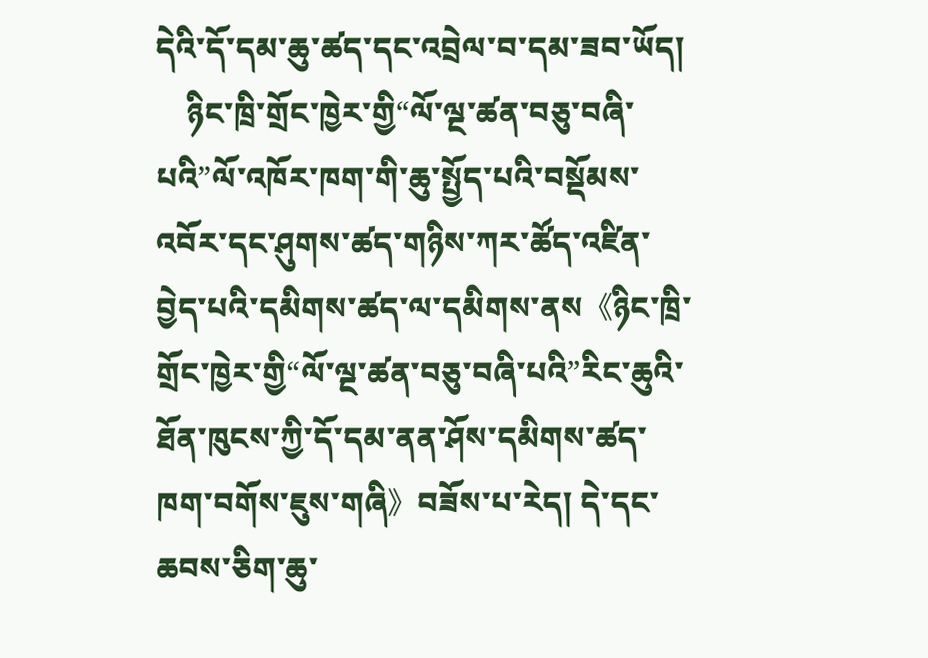དེའི་དོ་དམ་ཆུ་ཚད་དང་འབྲེལ་བ་དམ་ཟབ་ཡོད།
    ཉིང་ཁྲི་གྲོང་ཁྱེར་གྱི“ལོ་ལྔ་ཚན་བཅུ་བཞི་པའི”ལོ་འཁོར་ཁག་གི་ཆུ་སྤྱོད་པའི་བསྡོམས་འབོར་དང་ཤུགས་ཚད་གཉིས་ཀར་ཚོད་འཛིན་བྱེད་པའི་དམིགས་ཚད་ལ་དམིགས་ནས《ཉིང་ཁྲི་གྲོང་ཁྱེར་གྱི“ལོ་ལྔ་ཚན་བཅུ་བཞི་པའི”རིང་ཆུའི་ཐོན་ཁུངས་ཀྱི་དོ་དམ་ནན་ཤོས་དམིགས་ཚད་ཁག་བགོས་ཇུས་གཞི》བཟོས་པ་རེད། དེ་དང་ཆབས་ཅིག་ཆུ་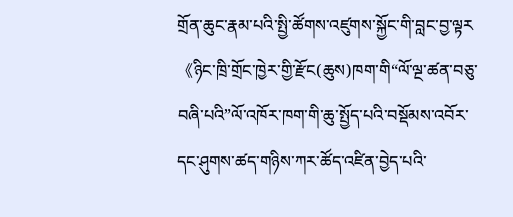གྲོན་ཆུང་རྣམ་པའི་སྤྱི་ཚོགས་འཛུགས་སྐྱོང་གི་བླང་བྱ་ལྟར《ཉིང་ཁྲི་གྲོང་ཁྱེར་གྱི་རྫོང(ཆུས)ཁག་གི“ལོ་ལྔ་ཚན་བཅུ་བཞི་པའི”ལོ་འཁོར་ཁག་གི་ཆུ་སྤྱོད་པའི་བསྡོམས་འབོར་དང་ཤུགས་ཚད་གཉིས་ཀར་ཚོད་འཛིན་བྱེད་པའི་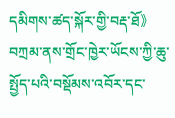དམིགས་ཚད་སྐོར་གྱི་བརྡ་ཐོ》བཀྲམ་ནས་གྲོང་ཁྱེར་ཡོངས་ཀྱི་ཆུ་སྤྱོད་པའི་བསྡོམས་འབོར་དང་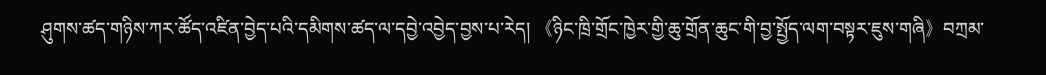ཤུགས་ཚད་གཉིས་ཀར་ཚོད་འཛིན་བྱེད་པའི་དམིགས་ཚད་ལ་དབྱེ་འབྱེད་བྱས་པ་རེད། 《ཉིང་ཁྲི་གྲོང་ཁྱེར་གྱི་ཆུ་གྲོན་ཆུང་གི་བྱ་སྤྱོད་ལག་བསྟར་ཇུས་གཞི》བཀྲམ་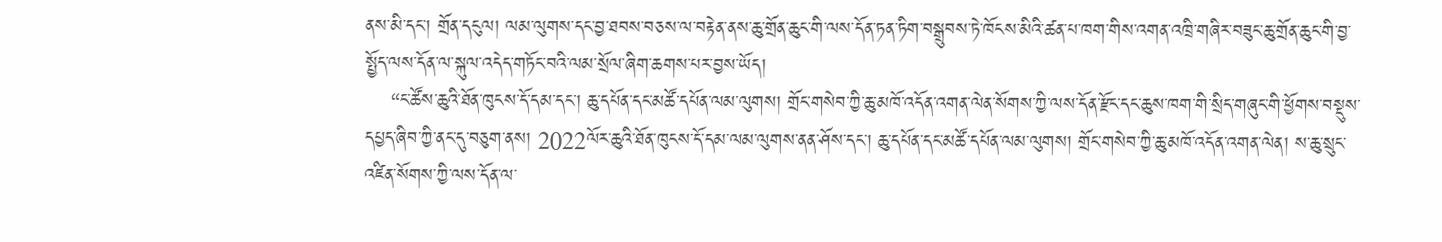ནས་མི་དང་། གྲོན་དངུལ། ལམ་ལུགས་དང་བྱ་ཐབས་བཅས་ལ་བརྟེན་ནས་ཆུ་གྲོན་ཆུང་གི་ལས་དོན་ཏན་ཏིག་བསྒྲུབས་ཏེ་ཁོངས་མིའི་ཚན་པ་ཁག་གིས་འགན་འཁྲི་གཞིར་བཟུང་ཆུ་གྲོན་ཆུང་གི་བྱ་སྤྱོད་ལས་དོན་ལ་སྐུལ་འདེད་གཏོང་བའི་ལམ་སྲོལ་ཞིག་ཆགས་པར་བྱས་ཡོད།
    “ང་ཚོས་ཆུའི་ཐོན་ཁུངས་དོ་དམ་དང་། ཆུ་དཔོན་དང་མཚོ་དཔོན་ལམ་ལུགས། གྲོང་གསེབ་ཀྱི་ཆུ་མཁོ་འདོན་འགན་ལེན་སོགས་ཀྱི་ལས་དོན་རྫོང་དང་ཆུས་ཁག་གི་སྲིད་གཞུང་གི་ཕྱོགས་བསྡུས་དཔྱད་ཞིབ་ཀྱི་ནང་དུ་བཅུག་ནས། 2022ལོར་ཆུའི་ཐོན་ཁུངས་དོ་དམ་ལམ་ལུགས་ནན་ཤོས་དང་། ཆུ་དཔོན་དང་མཚོ་དཔོན་ལམ་ལུགས། གྲོང་གསེབ་ཀྱི་ཆུ་མཁོ་འདོན་འགན་ལེན། ས་ཆུ་སྲུང་འཛིན་སོགས་ཀྱི་ལས་དོན་ལ་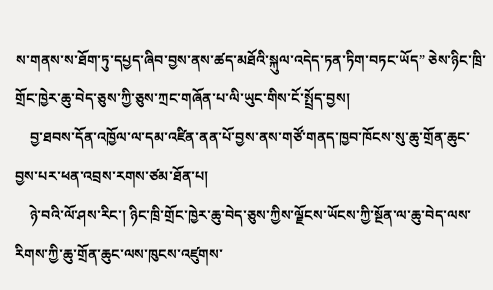ས་གནས་ས་ཐོག་ཏུ་དཔྱད་ཞིབ་བྱས་ནས་ཚད་མཐོའི་སྐུལ་འདེད་ཏན་ཏིག་བཏང་ཡོད” ཅེས་ཉིང་ཁྲི་གྲོང་ཁྱེར་ཆུ་བེད་ཅུས་ཀྱི་ཅུས་ཀྲང་གཞོན་པ་ལི་ཡུང་གིས་ངོ་སྤྲོད་བྱས།
    བྱ་ཐབས་དོན་འཁྱོལ་ལ་དམ་འཛིན་ནན་པོ་བྱས་ནས་གཙོ་གནད་ཁྱབ་ཁོངས་སུ་ཆུ་གྲོན་ཆུང་བྱས་པར་ཕན་འབྲས་རགས་ཙམ་ཐོན་པ།
    ཉེ་བའི་ལོ་ཤས་རིང་། ཉིང་ཁྲི་གྲོང་ཁྱེར་ཆུ་བེད་ཅུས་ཀྱིས་ལྗོངས་ཡོངས་ཀྱི་སྔོན་ལ་ཆུ་བེད་ལས་རིགས་ཀྱི་ཆུ་གྲོན་ཆུང་ལས་ཁུངས་འཛུགས་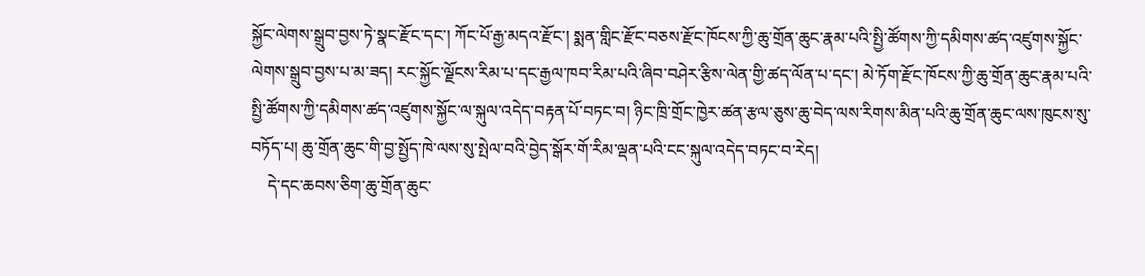སྐྱོང་ལེགས་སྒྲུབ་བྱས་ཏེ་སྣང་རྫོང་དང་། ཀོང་པོ་རྒྱ་མདའ་རྫོང་། སྨན་གླིང་རྫོང་བཅས་རྫོང་ཁོངས་ཀྱི་ཆུ་གྲོན་ཆུང་རྣམ་པའི་སྤྱི་ཚོགས་ཀྱི་དམིགས་ཚད་འཛུགས་སྐྱོང་ལེགས་སྒྲུབ་བྱས་པ་མ་ཟད། རང་སྐྱོང་ལྗོངས་རིམ་པ་དང་རྒྱལ་ཁབ་རིམ་པའི་ཞིབ་བཤེར་རྩིས་ལེན་གྱི་ཚད་ལོན་པ་དང་། མེ་ཏོག་རྫོང་ཁོངས་ཀྱི་ཆུ་གྲོན་ཆུང་རྣམ་པའི་སྤྱི་ཚོགས་ཀྱི་དམིགས་ཚད་འཛུགས་སྐྱོང་ལ་སྐུལ་འདེད་བརྟན་པོ་བཏང་བ། ཉིང་ཁྲི་གྲོང་ཁྱེར་ཚན་རྩལ་ཅུས་ཆུ་བེད་ལས་རིགས་མིན་པའི་ཆུ་གྲོན་ཆུང་ལས་ཁུངས་སུ་བཏོད་པ། ཆུ་གྲོན་ཆུང་གི་བྱ་སྤྱོད་ཁེ་ལས་སུ་སྤེལ་བའི་བྱེད་སྒོར་གོ་རིམ་ལྡན་པའི་ངང་སྐུལ་འདེད་བཏང་བ་རེད།
    དེ་དང་ཆབས་ཅིག་ཆུ་གྲོན་ཆུང་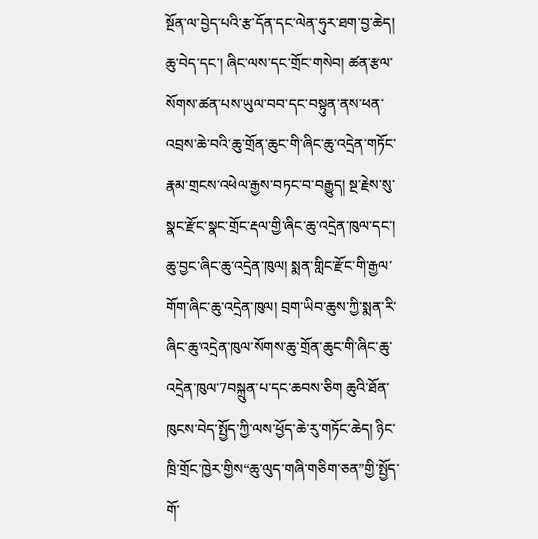སྔོན་ལ་བྱེད་པའི་རྩ་དོན་དང་ལེན་ཧུར་ཐག་བྱ་ཆེད། ཆུ་བེད་དང་། ཞིང་ལས་དང་གྲོང་གསེབ། ཚན་རྩལ་སོགས་ཚན་པས་ཡུལ་བབ་དང་བསྟུན་ནས་ཕན་འབྲས་ཆེ་བའི་ཆུ་གྲོན་ཆུང་གི་ཞིང་ཆུ་འདྲེན་གཏོང་རྣམ་གྲངས་འཕེལ་རྒྱས་བཏང་བ་བརྒྱུད། སྔ་རྗེས་སུ་སྣང་རྫོང་སྣང་གྲོང་རྡལ་གྱི་ཞིང་ཆུ་འདྲེན་ཁུལ་དང་། ཆུ་བྱང་ཞིང་ཆུ་འདྲེན་ཁུལ། སྨན་གླིང་རྫོང་གི་རྒྱལ་གོག་ཞིང་ཆུ་འདྲེན་ཁུལ། བྲག་ཡིབ་ཆུས་ཀྱི་སྨན་རི་ཞིང་ཆུ་འདྲེན་ཁུལ་སོགས་ཆུ་གྲོན་ཆུང་གི་ཞིང་ཆུ་འདྲེན་ཁུལ་7བསྐྲུན་པ་དང་ཆབས་ཅིག ཆུའི་ཐོན་ཁུངས་བེད་སྤྱོད་ཀྱི་ལས་ཕྱོད་ཆེ་རུ་གཏོང་ཆེད། ཉིང་ཁྲི་གྲོང་ཁྱེར་གྱིས“ཆུ་ལུད་གཞི་གཅིག་ཅན”གྱི་སྤྱོད་གོ་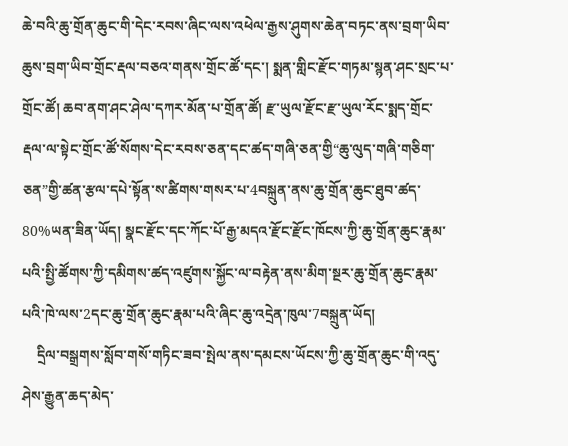ཆེ་བའི་ཆུ་གྲོན་ཆུང་གི་དེང་རབས་ཞིང་ལས་འཕེལ་རྒྱས་ཤུགས་ཆེན་བཏང་ནས་བྲག་ཡིབ་ཆུས་བྲག་ཡིབ་གྲོང་རྡལ་བཅའ་གནས་གྲོང་ཚོ་དང་། སྨན་གླིང་རྫོང་གཏམ་སྙན་ཤང་སྲང་པ་གྲོང་ཚོ། ཆབ་ནག་ཤང་ཤེལ་དཀར་མོན་པ་གྲོན་ཚོ། རྫ་ཡུལ་རྫོང་རྫ་ཡུལ་རོང་སྨད་གྲོང་རྡལ་ལ་སྟེང་གྲོང་ཚོ་སོགས་དེང་རབས་ཅན་དང་ཚད་གཞི་ཅན་གྱི“ཆུ་ལུད་གཞི་གཅིག་ཅན”གྱི་ཚན་རྩལ་དཔེ་སྟོན་ས་ཚིགས་གསར་པ་4བསྐྲུན་ནས་ཆུ་གྲོན་ཆུང་ཐུབ་ཚད་80%ཡན་ཟིན་ཡོད། སྣང་རྫོང་དང་ཀོང་པོ་རྒྱ་མདའ་རྫོང་རྫོང་ཁོངས་ཀྱི་ཆུ་གྲོན་ཆུང་རྣམ་པའི་སྤྱི་ཚོགས་ཀྱི་དམིགས་ཚད་འཛུགས་སྐྱོང་ལ་བརྟེན་ནས་མིག་སྔར་ཆུ་གྲོན་ཆུང་རྣམ་པའི་ཁེ་ལས་2དང་ཆུ་གྲོན་ཆུང་རྣམ་པའི་ཞིང་ཆུ་འདྲེན་ཁུལ་7བསྐྲུན་ཡོད།
    དྲིལ་བསྒྲགས་སློབ་གསོ་གཏིང་ཟབ་སྤེལ་ནས་དམངས་ཡོངས་ཀྱི་ཆུ་གྲོན་ཆུང་གི་འདུ་ཤེས་རྒྱུན་ཆད་མེད་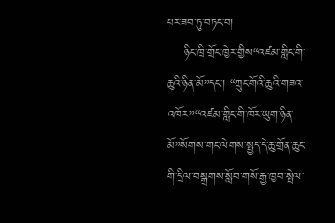པར་ཟབ་ཏུ་བཏང་བ།
    ཉིང་ཁྲི་གྲོང་ཁྱེར་གྱིས“འཛམ་གླིང་གི་ཆུའི་ཉིན་མོ”དང་། “ཀྲུང་གོའི་ཆུའི་གཟའ་འཁོར”“འཛམ་གླིང་གི་ཁོར་ཡུག་ཉིན་མོ”སོགས་གང་ལེགས་སྤྱད་དེ་ཆུ་གྲོན་ཆུང་གི་དྲིལ་བསྒྲགས་སློབ་གསོ་རྒྱ་ཁྱབ་སྤེལ་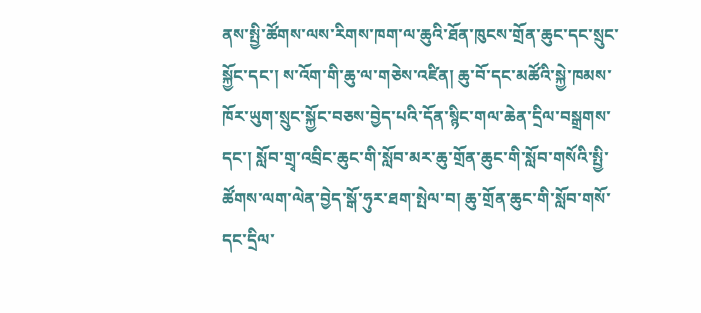ནས་སྤྱི་ཚོགས་ལས་རིགས་ཁག་ལ་ཆུའི་ཐོན་ཁུངས་གྲོན་ཆུང་དང་སྲུང་སྐྱོང་དང་། ས་འོག་གི་ཆུ་ལ་གཅེས་འཛིན། ཆུ་བོ་དང་མཚོའི་སྐྱེ་ཁམས་ཁོར་ཡུག་སྲུང་སྐྱོང་བཅས་བྱེད་པའི་དོན་སྙིང་གལ་ཆེན་དྲིལ་བསྒྲགས་དང་། སློབ་གྲྭ་འབྲིང་ཆུང་གི་སློབ་མར་ཆུ་གྲོན་ཆུང་གི་སློབ་གསོའི་སྤྱི་ཚོགས་ལག་ལེན་བྱེད་སྒོ་ཧུར་ཐག་སྤེལ་བ། ཆུ་གྲོན་ཆུང་གི་སློབ་གསོ་དང་དྲིལ་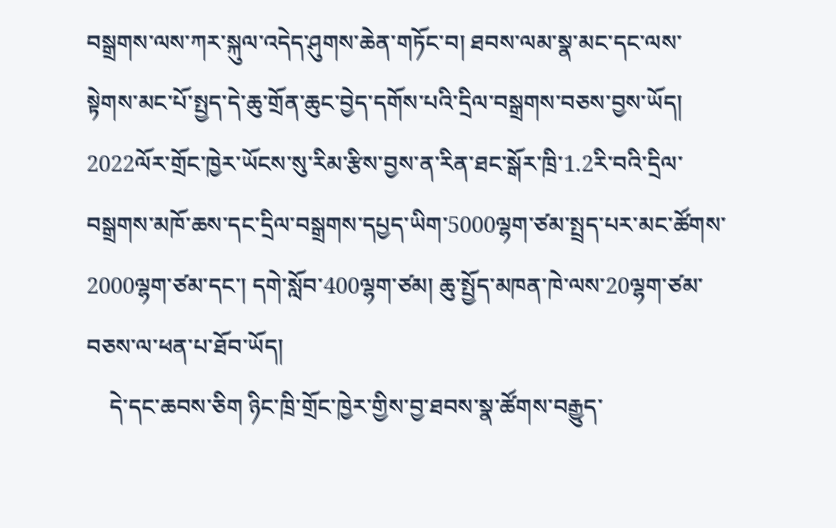བསྒྲགས་ལས་ཀར་སྐུལ་འདེད་ཤུགས་ཆེན་གཏོང་བ། ཐབས་ལམ་སྣ་མང་དང་ལས་སྟེགས་མང་པོ་སྤྱད་དེ་ཆུ་གྲོན་ཆུང་བྱེད་དགོས་པའི་དྲིལ་བསྒྲགས་བཅས་བྱས་ཡོད། 2022ལོར་གྲོང་ཁྱེར་ཡོངས་སུ་རིམ་རྩིས་བྱས་ན་རིན་ཐང་སྒོར་ཁྲི་1.2རི་བའི་དྲིལ་བསྒྲགས་མཁོ་ཆས་དང་དྲིལ་བསྒྲགས་དཔྱད་ཡིག་5000ལྷག་ཙམ་སྤྲད་པར་མང་ཚོགས་2000ལྷག་ཙམ་དང་། དགེ་སློབ་400ལྷག་ཙམ། ཆུ་སྤྱོད་མཁན་ཁེ་ལས་20ལྷག་ཙམ་བཅས་ལ་ཕན་པ་ཐོབ་ཡོད།
    དེ་དང་ཆབས་ཅིག ཉིང་ཁྲི་གྲོང་ཁྱེར་གྱིས་བྱ་ཐབས་སྣ་ཚོགས་བརྒྱུད་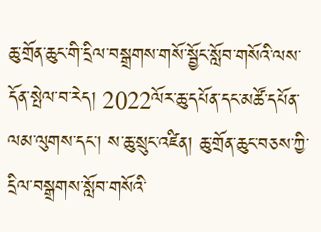ཆུ་གྲོན་ཆུང་གི་དྲིལ་བསྒྲགས་གསོ་སྦྱོང་སློབ་གསོའི་ལས་དོན་སྤེལ་བ་རེད། 2022ལོར་ཆུ་དཔོན་དང་མཚོ་དཔོན་ལམ་ལུགས་དང་། ས་ཆུ་སྲུང་འཛིན། ཆུ་གྲོན་ཆུང་བཅས་ཀྱི་དྲིལ་བསྒྲགས་སློབ་གསོའི་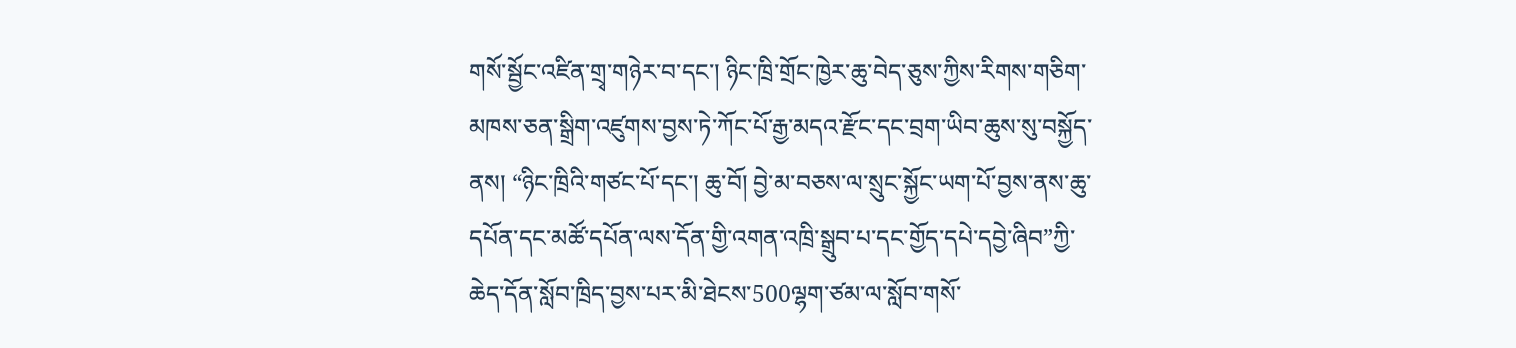གསོ་སྦྱོང་འཛིན་གྲྭ་གཉེར་བ་དང་། ཉིང་ཁྲི་གྲོང་ཁྱེར་ཆུ་བེད་ཅུས་ཀྱིས་རིགས་གཅིག་མཁས་ཅན་སྒྲིག་འཛུགས་བྱས་ཏེ་ཀོང་པོ་རྒྱ་མདའ་རྫོང་དང་བྲག་ཡིབ་ཆུས་སུ་བསྐྱོད་ནས། “ཉིང་ཁྲིའི་གཙང་པོ་དང་། ཆུ་བོ། བྱེ་མ་བཅས་ལ་སྲུང་སྐྱོང་ཡག་པོ་བྱས་ནས་ཆུ་དཔོན་དང་མཚོ་དཔོན་ལས་དོན་གྱི་འགན་འཁྲི་སྒྲུབ་པ་དང་གྱོད་དཔེ་དབྱེ་ཞིབ”ཀྱི་ཆེད་དོན་སློབ་ཁྲིད་བྱས་པར་མི་ཐེངས་500ལྷག་ཙམ་ལ་སློབ་གསོ་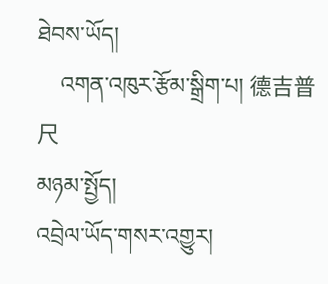ཐེབས་ཡོད།
    འགན་འཁུར་རྩོམ་སྒྲིག་པ། 德吉普尺
མཉམ་སྤྱོད།
འབྲེལ་ཡོད་གསར་འགྱུར།